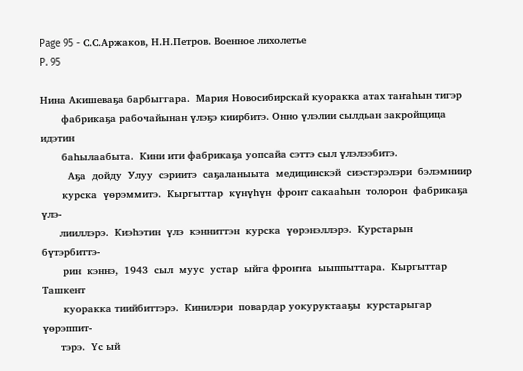Page 95 - С.С.Аржаков, Н.Н.Петров. Военное лихолетье
P. 95

Нина Акишеваҕа барбыггара.  Мария Новосибирскай куоракка атах таҥаһын тигэр
       фабрикаҕа рабочайынан үлэҕэ киирбитэ. Онно үлэлии сылдьан закройщица идэтин
       баһылаабыта.  Кини ити фабрикаҕа уопсайа сэттэ сыл үлэлээбитэ.
         Аҕа  дойду  Улуу  сэриитэ  саҕаланыыта  медицинскэй  сиэстэрэлэри  бэлэмниир
       курска  үөрэммитэ.  Кыргыттар  күнүһүн  фронт сакааһын  толорон  фабрикаҕа  үлэ-
      лииллэрэ.  Киэһэтин  үлэ  кэнниттэн  курска  үөрэнэллэрэ.  Курстарын  бүтэрбиттэ-
       рин  кэннэ,  1943  сыл  муус  устар  ыйга фроҥҥа  ыыппыттара.  Кыргыттар  Ташкент
       куоракка тиийбиттэрэ.  Кинилэри  повардар уокуруктааҕы  курстарыгар  үөрэппит-
      тэрэ.  Үс ый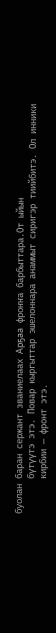буолан баран сержант званиелаах Арҕаа фроҥҥа барбыттара.От ыйын
       бүтүүтэ этэ. Повар кыргыттар эшелоннара анаммыт сиригэр тиийбитэ. Ол инники
       кирбии — фронт этэ.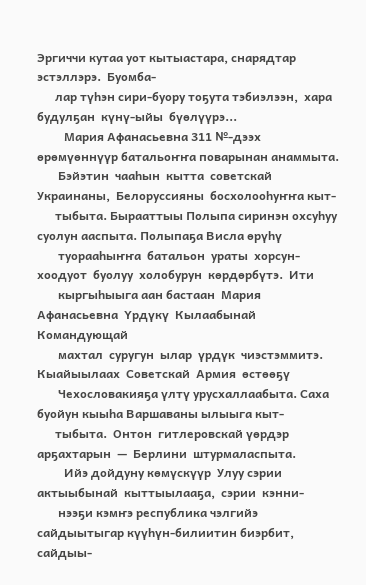Эргиччи кутаа уот кытыастара, снарядтар эстэллэрэ.  Буомба-
      лар түһэн сири-буору тоҕута тэбиэлээн,  хара будулҕан  күнү-ыйы  бүөлүүрэ...
         Мария Афанасьевна 311 №-дээх өрөмүөннүүр батальоҥҥа поварынан анаммыта.
       Бэйэтин  чааһын  кытта  советскай  Украинаны,  Белоруссияны  босхолооһуҥҥа кыт-
      тыбыта. Бырааттыы Полыпа сиринэн охсуһуу суолун ааспыта. Полыпаҕа Висла өрүһү
       туорааһыҥҥа  батальон  ураты  хорсун-хоодуот  буолуу  холобурун  көрдөрбүтэ.  Ити
       кыргыһыыга аан бастаан  Мария Афанасьевна  Үрдүкү  Кылаабынай  Командующай
       махтал  суругун  ылар  үрдүк  чиэстэммитэ.  Кыайыылаах  Советскай  Армия  өстөөҕү
       Чехословакияҕа үлтү урусхаллаабыта. Саха буойун кыыһа Варшаваны ылыыга кыт-
      тыбыта.  Онтон  гитлеровскай үөрдэр арҕахтарын  —  Берлини  штурмаласпыта.
         Ийэ дойдуну көмүскүүр  Улуу сэрии  актыыбынай  кыттыылааҕа,  сэрии  кэнни-
       нээҕи кэмҥэ республика чэлгийэ сайдыытыгар күүһүн-билиитин биэрбит, сайдыы-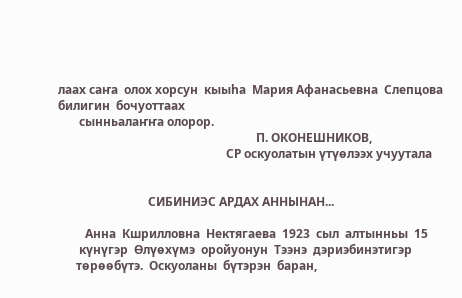лаах саҥа  олох хорсун  кыыһа  Мария Афанасьевна  Слепцова  билигин  бочуоттаах
       сынньалаҥҥа олорор.
                                                                  П. ОКОНЕШНИКОВ,
                                                        СР оскуолатын үтүөлээх учуутала


                              СИБИНИЭС АРДАХ АННЫНАН...

         Анна  Кшрилловна  Нектягаева  1923  сыл  алтынньы  15
       күнүгэр  Өлүөхүмэ  оройуонун  Тээнэ  дэриэбинэтигэр
      төрөөбүтэ.  Оскуоланы  бүтэрэн  баран,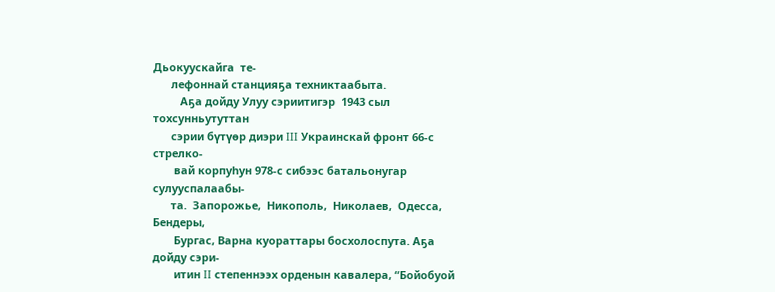Дьокуускайга  те-
      лефоннай станцияҕа техниктаабыта.
         Аҕа дойду Улуу сэриитигэр  1943 сыл тохсунньутуттан
      сэрии бүтүөр диэри III Украинскай фронт 66-с стрелко-
       вай корпуһун 978-с сибээс батальонугар сулууспалаабы-
      та.  Запорожье,  Никополь,  Николаев,  Одесса,  Бендеры,
       Бургас, Варна куораттары босхолоспута. Аҕа дойду сэри-
       итин II степеннээх орденын кавалера, “Бойобуой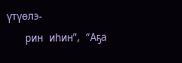үтүөлэ-
      рин  иһин”,  “Аҕа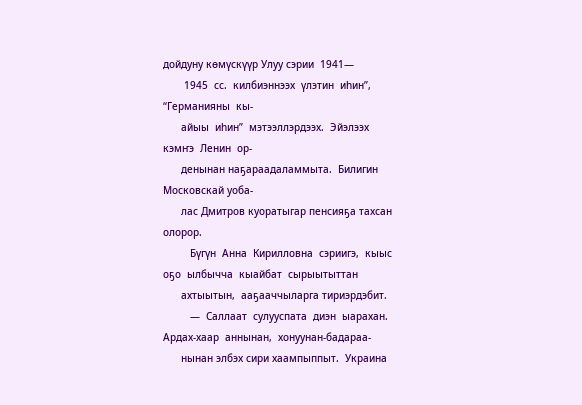дойдуну көмүскүүр Улуу сэрии  1941—
       1945  сс.  килбиэннээх  үлэтин  иһин”,  “Германияны  кы-
      айыы  иһин”  мэтээллэрдээх.  Эйэлээх  кэмҥэ  Ленин  ор-
      денынан наҕараадаламмыта.  Билигин Московскай уоба-
      лас Дмитров куоратыгар пенсияҕа тахсан  олорор.
         Бүгүн  Анна  Кирилловна  сэриигэ,  кыыс  оҕо  ылбычча  кыайбат  сырыытыттан
      ахтыытын,  ааҕааччыларга тириэрдэбит.
         —  Саллаат  сулууспата  диэн  ыарахан.  Ардах-хаар  аннынан,  хонуунан-бадараа-
      нынан элбэх сири хаампыппыт.  Украина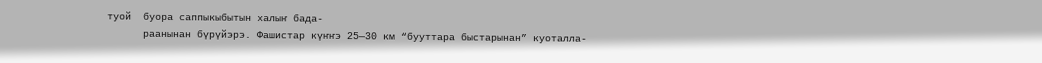туой  буора саппыкыбытын халыҥ бада-
      раанынан бүрүйэрэ. Фашистар күҥҥэ 25—30 км “бууттара быстарынан” куоталла-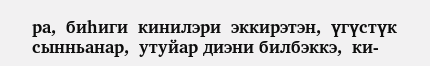ра,  биһиги  кинилэри  эккирэтэн,  үгүстүк сынньанар,  утуйар диэни билбэккэ,  ки-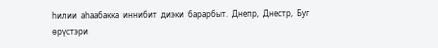һилии  аһаабакка  иннибит  диэки  барарбыт.  Днепр,  Днестр,  Буг  өрүстэри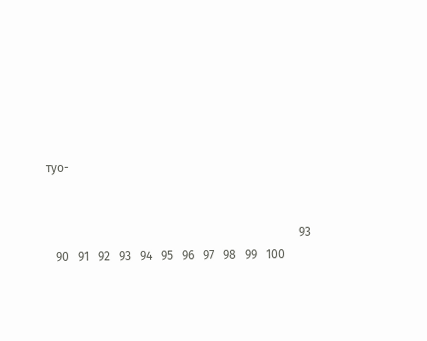туо-


                                                                                    93
   90   91   92   93   94   95   96   97   98   99   100